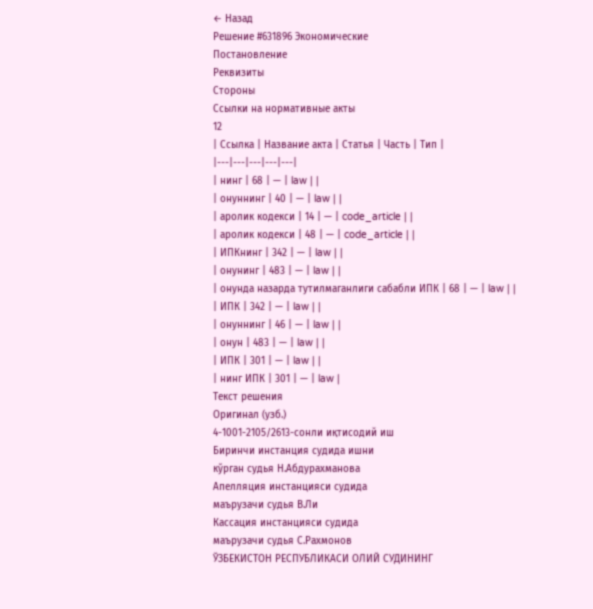← Назад
Решение #631896 Экономические
Постановление
Реквизиты
Стороны
Ссылки на нормативные акты
12
| Ссылка | Название акта | Статья | Часть | Тип |
|---|---|---|---|---|
| нинг | 68 | — | law | |
| онуннинг | 40 | — | law | |
| аролик кодекси | 14 | — | code_article | |
| аролик кодекси | 48 | — | code_article | |
| ИПКнинг | 342 | — | law | |
| онунинг | 483 | — | law | |
| онунда назарда тутилмаганлиги сабабли ИПК | 68 | — | law | |
| ИПК | 342 | — | law | |
| онуннинг | 46 | — | law | |
| онун | 483 | — | law | |
| ИПК | 301 | — | law | |
| нинг ИПК | 301 | — | law |
Текст решения
Оригинал (узб.)
4-1001-2105/2613-сонли иқтисодий иш
Биринчи инстанция судида ишни
кўрган судья Н.Абдурахманова
Апелляция инстанцияси судида
маърузачи судья В.Ли
Кассация инстанцияси судида
маърузачи судья С.Рахмонов
ЎЗБЕКИСТОН РЕСПУБЛИКАСИ ОЛИЙ СУДИНИНГ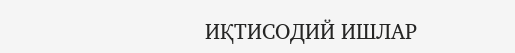ИҚТИСОДИЙ ИШЛАР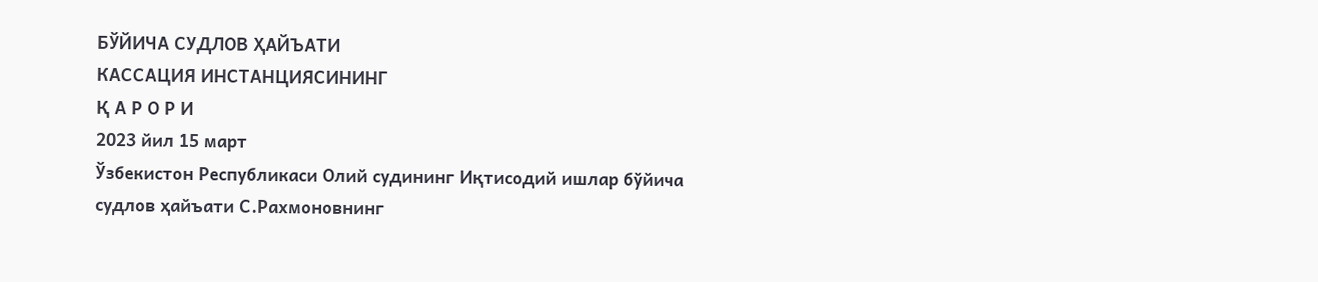БЎЙИЧА СУДЛОВ ҲАЙЪАТИ
КАССАЦИЯ ИНСТАНЦИЯСИНИНГ
Қ А Р О Р И
2023 йил 15 март
Ўзбекистон Республикаси Олий судининг Иқтисодий ишлар бўйича
судлов ҳайъати С.Рахмоновнинг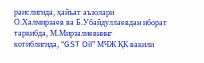раислигида, ҳайъат аъзолари
О.Халмирзаев ва Б.Убайдуллаевдан иборат таркибда, М.Мирзалиевнинг
котиблигида, “GST Oil” МЧЖ ҚК вакили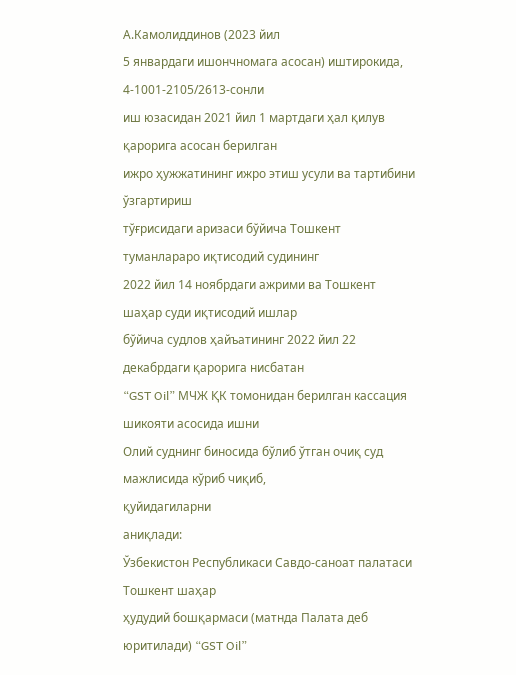А.Камолиддинов (2023 йил
5 январдаги ишончномага асосан) иштирокида, 4-1001-2105/2613-сонли
иш юзасидан 2021 йил 1 мартдаги ҳал қилув қарорига асосан берилган
ижро ҳужжатининг ижро этиш усули ва тартибини ўзгартириш
тўғрисидаги аризаси бўйича Тошкент туманлараро иқтисодий судининг
2022 йил 14 ноябрдаги ажрими ва Тошкент шаҳар суди иқтисодий ишлар
бўйича судлов ҳайъатининг 2022 йил 22 декабрдаги қарорига нисбатан
“GST Oil” МЧЖ ҚК томонидан берилган кассация шикояти асосида ишни
Олий суднинг биносида бўлиб ўтган очиқ суд мажлисида кўриб чиқиб,
қуйидагиларни
аниқлади:
Ўзбекистон Республикаси Савдо-саноат палатаси Тошкент шаҳар
ҳудудий бошқармаси (матнда Палата деб юритилади) “GST Oil”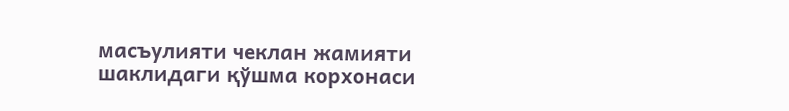масъулияти чеклан жамияти шаклидаги қўшма корхонаси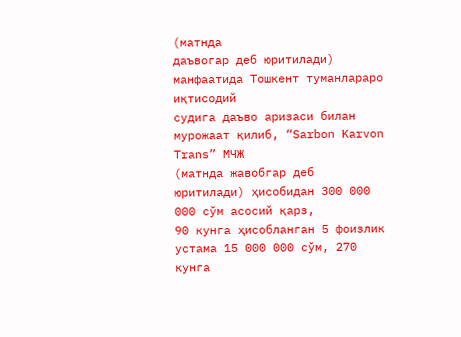(матнда
даъвогар деб юритилади) манфаатида Тошкент туманлараро иқтисодий
судига даъво аризаси билан мурожаат қилиб, “Sarbon Karvon Trans” МЧЖ
(матнда жавобгар деб юритилади) ҳисобидан 300 000 000 сўм асосий қарз,
90 кунга ҳисобланган 5 фоизлик устама 15 000 000 сўм, 270 кунга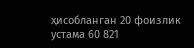ҳисобланган 20 фоизлик устама 60 821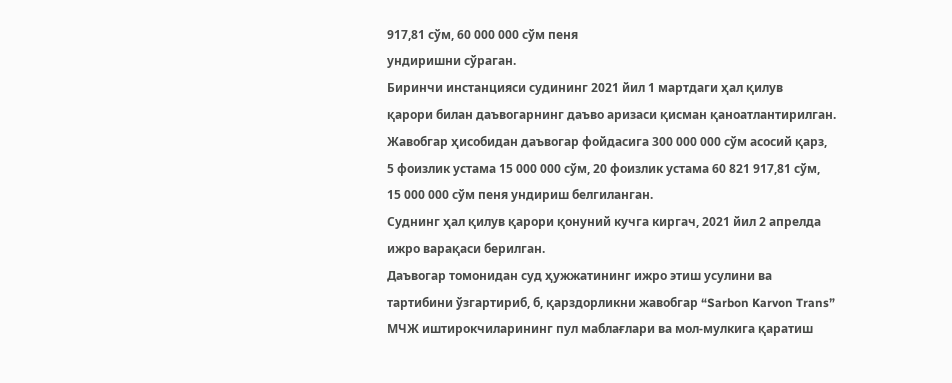917,81 сўм, 60 000 000 сўм пеня
ундиришни сўраган.
Биринчи инстанцияси судининг 2021 йил 1 мартдаги ҳал қилув
қарори билан даъвогарнинг даъво аризаси қисман қаноатлантирилган.
Жавобгар ҳисобидан даъвогар фойдасига 300 000 000 сўм асосий қарз,
5 фоизлик устама 15 000 000 сўм, 20 фоизлик устама 60 821 917,81 сўм,
15 000 000 сўм пеня ундириш белгиланган.
Суднинг ҳал қилув қарори қонуний кучга киргач, 2021 йил 2 апрелда
ижро варақаси берилган.
Даъвогар томонидан суд ҳужжатининг ижро этиш усулини ва
тартибини ўзгартириб, б, қарздорликни жавобгар “Sarbon Karvon Trans”
МЧЖ иштирокчиларининг пул маблағлари ва мол-мулкига қаратиш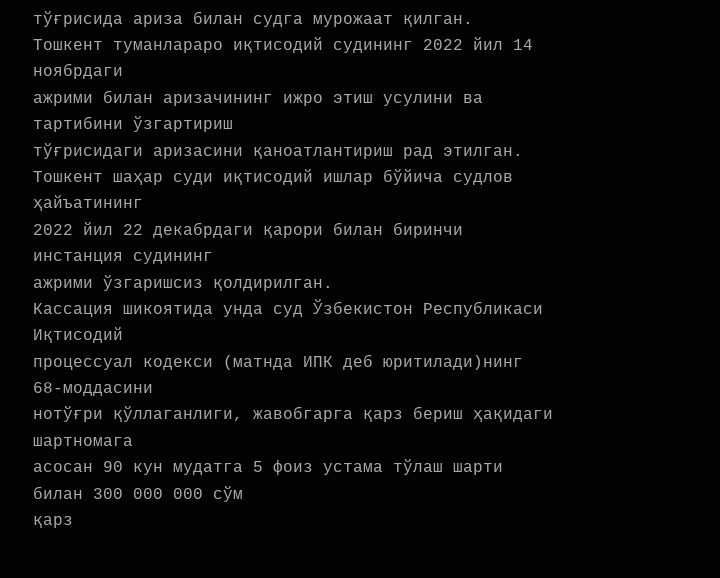тўғрисида ариза билан судга мурожаат қилган.
Тошкент туманлараро иқтисодий судининг 2022 йил 14 ноябрдаги
ажрими билан аризачининг ижро этиш усулини ва тартибини ўзгартириш
тўғрисидаги аризасини қаноатлантириш рад этилган.
Тошкент шаҳар суди иқтисодий ишлар бўйича судлов ҳайъатининг
2022 йил 22 декабрдаги қарори билан биринчи инстанция судининг
ажрими ўзгаришсиз қолдирилган.
Кассация шикоятида унда суд Ўзбекистон Республикаси Иқтисодий
процессуал кодекси (матнда ИПК деб юритилади)нинг 68-моддасини
нотўғри қўллаганлиги, жавобгарга қарз бериш ҳақидаги шартномага
асосан 90 кун мудатга 5 фоиз устама тўлаш шарти билан 300 000 000 сўм
қарз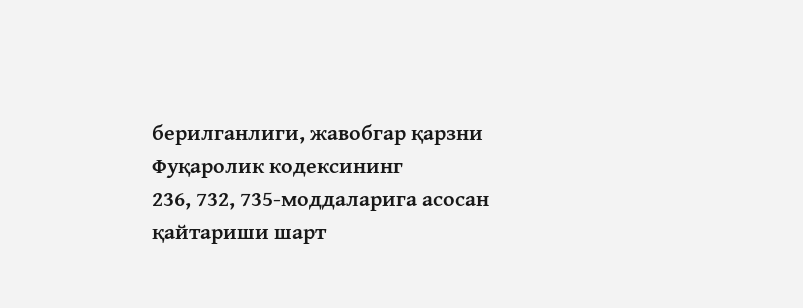берилганлиги, жавобгар қарзни Фуқаролик кодексининг
236, 732, 735-моддаларига асосан қайтариши шарт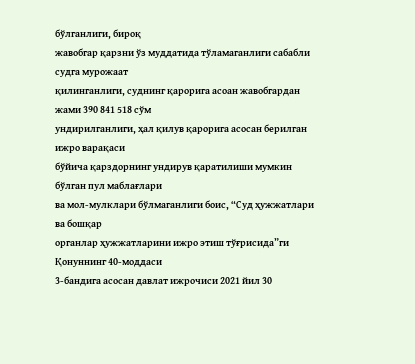бўлганлиги, бироқ
жавобгар қарзни ўз муддатида тўламаганлиги сабабли судга мурожаат
қилинганлиги, суднинг қарорига асоан жавобгардан жами 390 841 518 сўм
ундирилганлиги, ҳал қилув қарорига асосан берилган ижро варақаси
бўйича қарздорнинг ундирув қаратилиши мумкин бўлган пул маблағлари
ва мол-мулклари бўлмаганлиги боис, “Суд ҳужжатлари ва бошқар
органлар ҳужжатларини ижро этиш тўғрисида”ги Қонуннинг 40-моддаси
3-бандига асосан давлат ижрочиси 2021 йил 30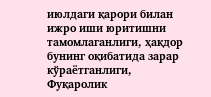июлдаги қарори билан
ижро иши юритишни тамомлаганлиги, ҳақдор бунинг оқибатида зарар
кўраётганлиги, Фуқаролик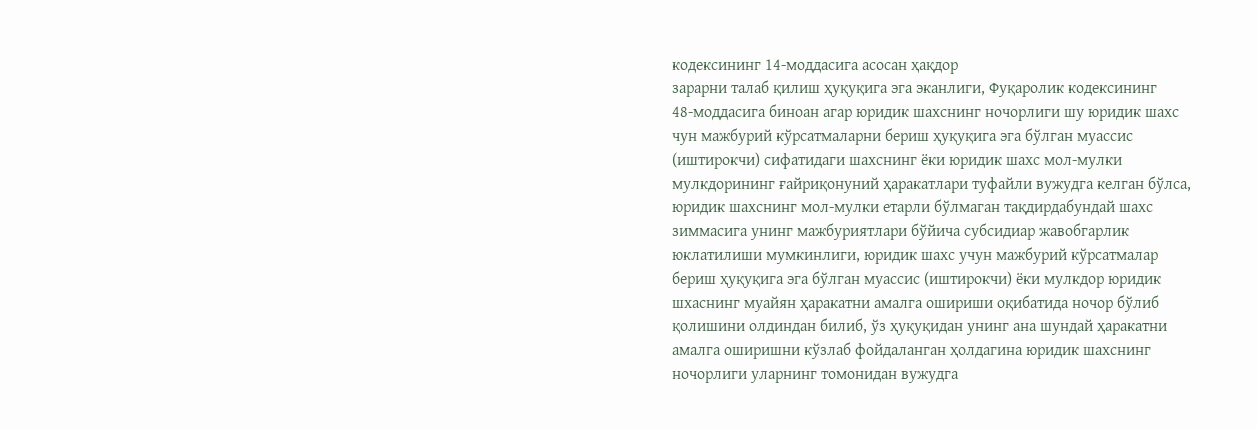кодексининг 14-моддасига асосан ҳақдор
зарарни талаб қилиш ҳуқуқига эга эканлиги, Фуқаролик кодексининг
48-моддасига биноан агар юридик шахснинг ночорлиги шу юридик шахс
чун мажбурий кўрсатмаларни бериш ҳуқуқига эга бўлган муассис
(иштирокчи) сифатидаги шахснинг ёки юридик шахс мол-мулки
мулкдорининг ғайриқонуний ҳаракатлари туфайли вужудга келган бўлса,
юридик шахснинг мол-мулки етарли бўлмаган тақдирдабундай шахс
зиммасига унинг мажбуриятлари бўйича субсидиар жавобгарлик
юклатилиши мумкинлиги, юридик шахс учун мажбурий кўрсатмалар
бериш ҳуқуқига эга бўлган муассис (иштирокчи) ёки мулкдор юридик
шхаснинг муайян ҳаракатни амалга ошириши оқибатида ночор бўлиб
қолишини олдиндан билиб, ўз ҳуқуқидан унинг ана шундай ҳаракатни
амалга оширишни кўзлаб фойдаланган ҳолдагина юридик шахснинг
ночорлиги уларнинг томонидан вужудга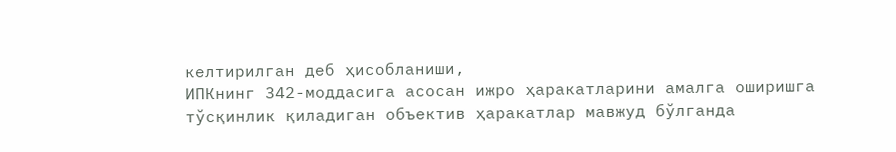келтирилган деб ҳисобланиши,
ИПКнинг 342-моддасига асосан ижро ҳаракатларини амалга оширишга
тўсқинлик қиладиган объектив ҳаракатлар мавжуд бўлганда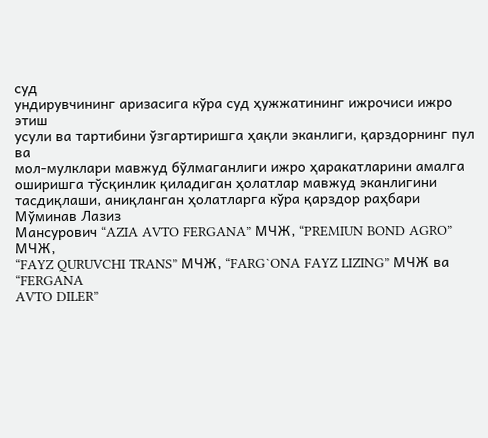суд
ундирувчининг аризасига кўра суд ҳужжатининг ижрочиси ижро этиш
усули ва тартибини ўзгартиришга ҳақли эканлиги, қарздорнинг пул ва
мол-мулклари мавжуд бўлмаганлиги ижро ҳаракатларини амалга
оширишга тўсқинлик қиладиган ҳолатлар мавжуд эканлигини
тасдиқлаши, аниқланган ҳолатларга кўра қарздор раҳбари Мўминав Лазиз
Мансурович “AZIA AVTO FERGANA” МЧЖ, “PREMIUN BOND AGRO” МЧЖ,
“FAYZ QURUVCHI TRANS” МЧЖ, “FARG`ONA FAYZ LIZING” МЧЖ ва “FERGANA
AVTO DILER”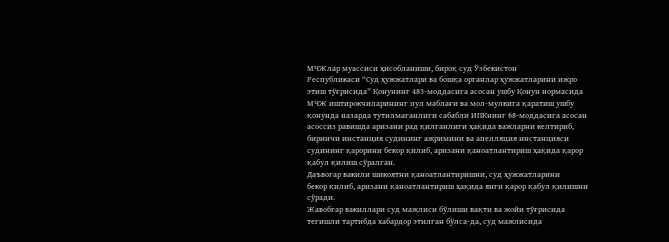МЧЖлар муассиси ҳисобланиши, бироқ суд Ўзбекистон
Республикаси “Суд ҳужжатлари ва бошқа органлар ҳужжатларини ижро
этиш тўғрисида” Қонунинг 483-моддасига асосан ушбу Қонун нормасида
МЧЖ иштирокчиларининг пул маблағи ва мол-мулкига қаратиш ушбу
қонунда назарда тутилмаганлиги сабабли ИПКнинг 68-моддасига асосан
асоссиз равишда аризани рад қилганлиги ҳақида важларни келтириб,
биринчи инстанция судининг ажримини ва апелляция инстанцияси
судининг қарорини бекор қилиб, аризани қаноатлантириш ҳақида қарор
қабул қилиш сўралган.
Даъвогар вакили шикоятни қаноатлантиришни, суд ҳужжатларини
бекор қилиб, аризани қаноатлантириш ҳақида янги қарор қабул қилишни
сўради.
Жавобгар вакиллари суд мажлиси бўлиши вақти ва жойи тўғрисида
тегишли тартибда хабардор этилган бўлса-да, суд мажлисида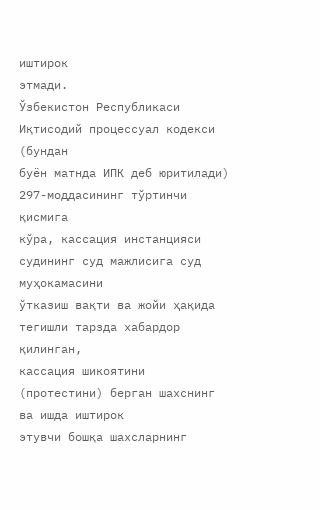иштирок
этмади.
Ўзбекистон Республикаси Иқтисодий процессуал кодекси (бундан
буён матнда ИПК деб юритилади) 297-моддасининг тўртинчи қисмига
кўра, кассация инстанцияси судининг суд мажлисига суд муҳокамасини
ўтказиш вақти ва жойи ҳақида тегишли тарзда хабардор қилинган,
кассация шикоятини (протестини) берган шахснинг ва ишда иштирок
этувчи бошқа шахсларнинг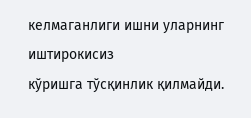келмаганлиги ишни уларнинг иштирокисиз
кўришга тўсқинлик қилмайди.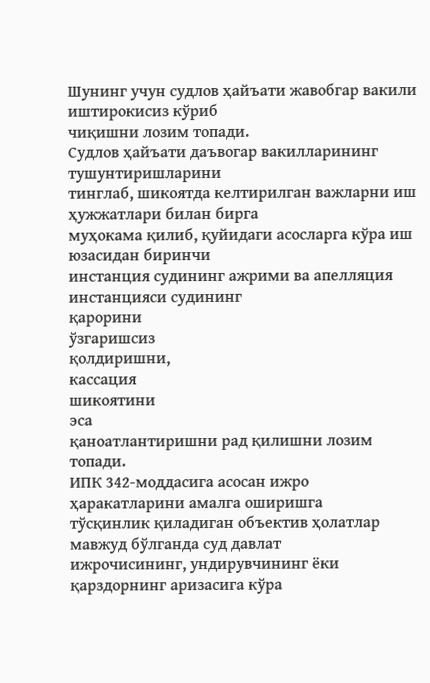Шунинг учун судлов ҳайъати жавобгар вакили иштирокисиз кўриб
чиқишни лозим топади.
Судлов ҳайъати даъвогар вакилларининг тушунтиришларини
тинглаб, шикоятда келтирилган важларни иш ҳужжатлари билан бирга
муҳокама қилиб, қуйидаги асосларга кўра иш юзасидан биринчи
инстанция судининг ажрими ва апелляция инстанцияси судининг
қарорини
ўзгаришсиз
қолдиришни,
кассация
шикоятини
эса
қаноатлантиришни рад қилишни лозим топади.
ИПК 342-моддасига асосан ижро ҳаракатларини амалга оширишга
тўсқинлик қиладиган объектив ҳолатлар мавжуд бўлганда суд давлат
ижрочисининг, ундирувчининг ёки қарздорнинг аризасига кўра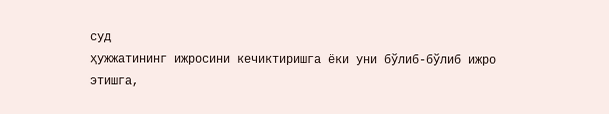суд
ҳужжатининг ижросини кечиктиришга ёки уни бўлиб-бўлиб ижро этишга,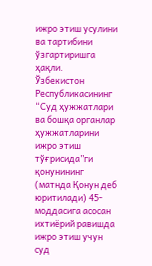ижро этиш усулини ва тартибини ўзгартиришга ҳақли.
Ўзбекистон Республикасининг “Суд ҳужжатлари ва бошқа органлар
ҳужжатларини ижро этиш тўғрисида”ги қонунининг (матнда Қонун деб
юритилади) 45-моддасига асосан ихтиёрий равишда ижро этиш учун суд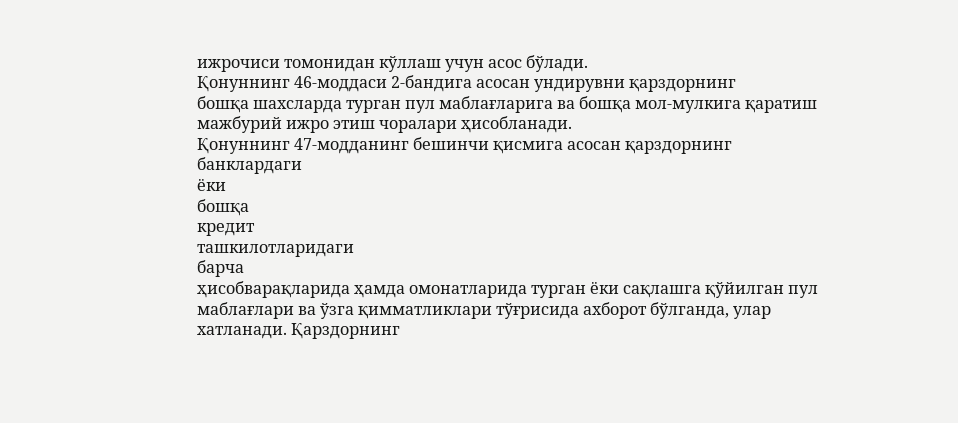ижрочиси томонидан кўллаш учун асос бўлади.
Қонуннинг 46-моддаси 2-бандига асосан ундирувни қарздорнинг
бошқа шахсларда турган пул маблағларига ва бошқа мол-мулкига қаратиш
мажбурий ижро этиш чоралари ҳисобланади.
Қонуннинг 47-модданинг бешинчи қисмига асосан қарздорнинг
банклардаги
ёки
бошқа
кредит
ташкилотларидаги
барча
ҳисобварақларида ҳамда омонатларида турган ёки сақлашга қўйилган пул
маблағлари ва ўзга қимматликлари тўғрисида ахборот бўлганда, улар
хатланади. Қарздорнинг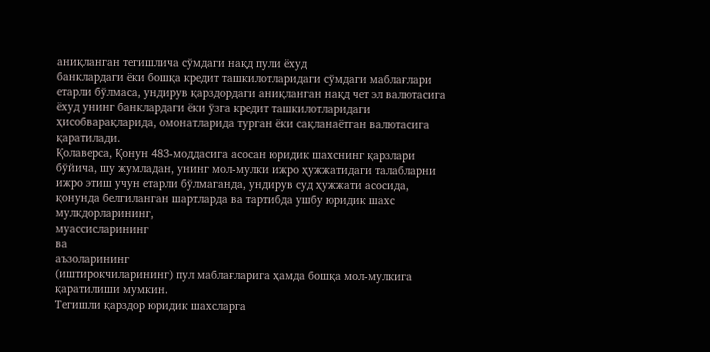аниқланган тегишлича сўмдаги нақд пули ёхуд
банклардаги ёки бошқа кредит ташкилотларидаги сўмдаги маблағлари
етарли бўлмаса, ундирув қарздордаги аниқланган нақд чет эл валютасига
ёхуд унинг банклардаги ёки ўзга кредит ташкилотларидаги
ҳисобварақларида, омонатларида турган ёки сақланаётган валютасига
қаратилади.
Қолаверса, Қонун 483-моддасига асосан юридик шахснинг қарзлари
бўйича, шу жумладан, унинг мол-мулки ижро ҳужжатидаги талабларни
ижро этиш учун етарли бўлмаганда, ундирув суд ҳужжати асосида,
қонунда белгиланган шартларда ва тартибда ушбу юридик шахс
мулкдорларининг,
муассисларининг
ва
аъзоларининг
(иштирокчиларининг) пул маблағларига ҳамда бошқа мол-мулкига
қаратилиши мумкин.
Тегишли қарздор юридик шахсларга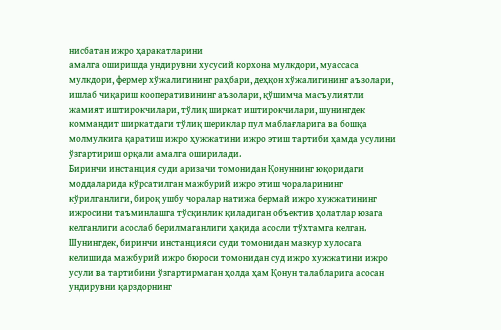нисбатан ижро ҳаракатларини
амалга оширишда ундирувни хусусий корхона мулкдори, муассаса
мулкдори, фермер хўжалигининг раҳбари, деҳқон хўжалигининг аъзолари,
ишлаб чиқариш кооперативининг аъзолари, қўшимча масъулиятли
жамият иштирокчилари, тўлиқ ширкат иштирокчилари, шунингдек
коммандит ширкатдаги тўлиқ шериклар пул маблағларига ва бошқа молмулкига қаратиш ижро ҳужжатини ижро этиш тартиби ҳамда усулини
ўзгартириш орқали амалга оширилади.
Биринчи инстанция суди аризачи томонидан Қонуннинг юқоридаги
моддаларида кўрсатилган мажбурий ижро этиш чораларининг
кўрилганлиги, бироқ ушбу чоралар натижа бермай ижро хужжатининг
ижросини таъминлашга тўсқинлик қиладиган объектив ҳолатлар юзага
келганлиги асослаб берилмаганлиги ҳақида асосли тўхтамга келган.
Шунингдек, биринчи инстанцияси суди томонидан мазкур хулосага
келишида мажбурий ижро бюроси томонидан суд ижро хужжатини ижро
усули ва тартибини ўзгартирмаган ҳолда ҳам Қонун талабларига асосан
ундирувни қарздорнинг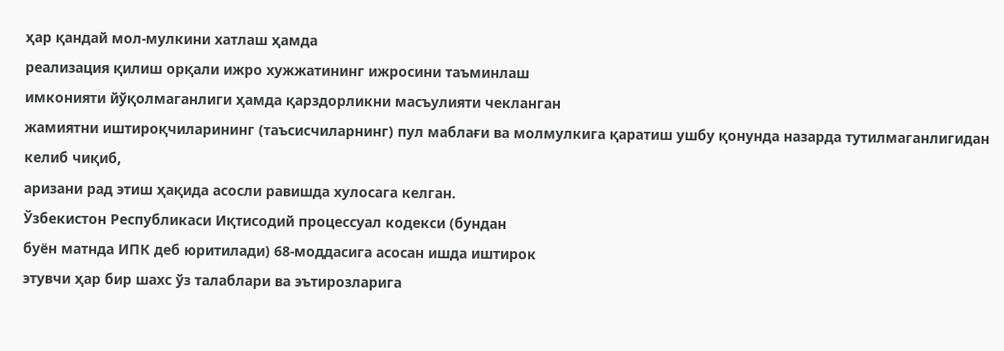ҳар қандай мол-мулкини хатлаш ҳамда
реализация қилиш орқали ижро хужжатининг ижросини таъминлаш
имконияти йўқолмаганлиги ҳамда қарздорликни масъулияти чекланган
жамиятни иштироқчиларининг (таъсисчиларнинг) пул маблағи ва молмулкига қаратиш ушбу қонунда назарда тутилмаганлигидан келиб чиқиб,
аризани рад этиш ҳақида асосли равишда хулосага келган.
Ўзбекистон Республикаси Иқтисодий процессуал кодекси (бундан
буён матнда ИПК деб юритилади) 68-моддасига асосан ишда иштирок
этувчи ҳар бир шахс ўз талаблари ва эътирозларига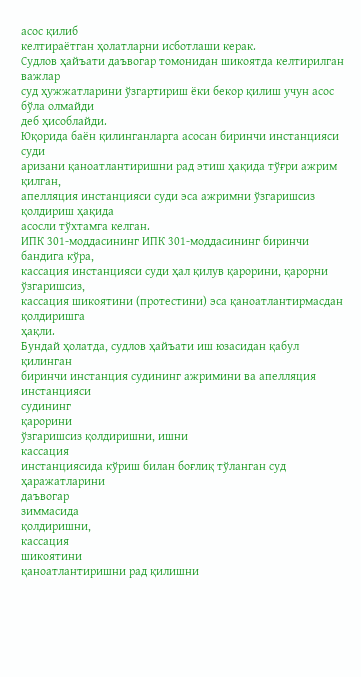асос қилиб
келтираётган ҳолатларни исботлаши керак.
Судлов ҳайъати даъвогар томонидан шикоятда келтирилган важлар
суд ҳужжатларини ўзгартириш ёки бекор қилиш учун асос бўла олмайди
деб ҳисоблайди.
Юқорида баён қилинганларга асосан биринчи инстанцияси суди
аризани қаноатлантиришни рад этиш ҳақида тўғри ажрим қилган,
апелляция инстанцияси суди эса ажримни ўзгаришсиз қолдириш ҳақида
асосли тўхтамга келган.
ИПК 301-моддасининг ИПК 301-моддасининг биринчи бандига кўра,
кассация инстанцияси суди ҳал қилув қарорини, қарорни ўзгаришсиз,
кассация шикоятини (протестини) эса қаноатлантирмасдан қолдиришга
ҳақли.
Бундай ҳолатда, судлов ҳайъати иш юзасидан қабул қилинган
биринчи инстанция судининг ажримини ва апелляция инстанцияси
судининг
қарорини
ўзгаришсиз қолдиришни, ишни
кассация
инстанциясида кўриш билан боғлиқ тўланган суд ҳаражатларини
даъвогар
зиммасида
қолдиришни,
кассация
шикоятини
қаноатлантиришни рад қилишни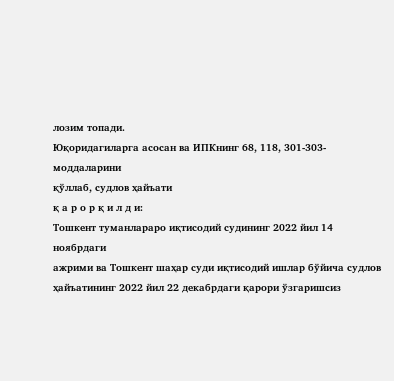лозим топади.
Юқоридагиларга асосан ва ИПКнинг 68, 118, 301-303-моддаларини
қўллаб, судлов ҳайъати
қ а р о р қ и л д и:
Тошкент туманлараро иқтисодий судининг 2022 йил 14 ноябрдаги
ажрими ва Тошкент шаҳар суди иқтисодий ишлар бўйича судлов
ҳайъатининг 2022 йил 22 декабрдаги қарори ўзгаришсиз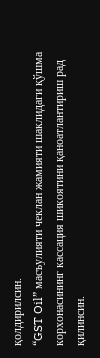қолдирилсин.
“GST Oil” масъулияти чеклан жамияти шаклидаги қўшма
корхонасининг кассация шикоятини қаноатлантириш рад қилинсин.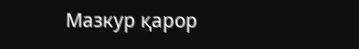Мазкур қарор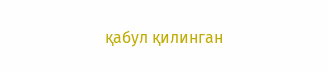қабул қилинган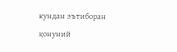кундан эътиборан қонуний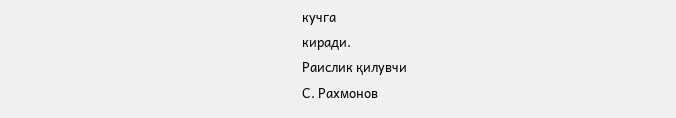кучга
киради.
Раислик қилувчи
С. Рахмонов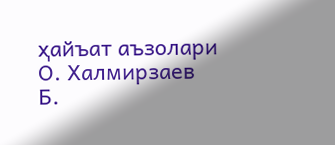ҳайъат аъзолари
О. Халмирзаев
Б.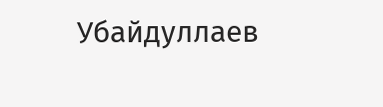Убайдуллаев